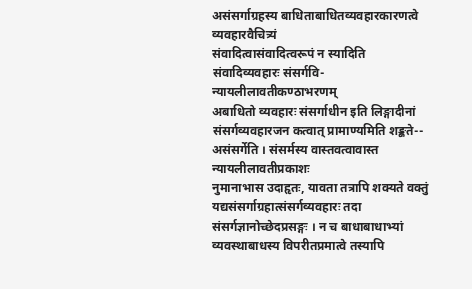असंसर्गाग्रहस्य बाधिताबाधितव्यवहारकारणत्वे व्यवहारवैचित्र्यं
संवादित्वासंवादित्वरूपं न स्यादिति संवादिव्यवहारः संसर्गवि-
न्यायलीलावतीकण्ठाभरणम्
अबाधितो व्यवहारः संसर्गाधीन इति लिङ्गादीनां संसर्गव्यवहारजन कत्वात् प्रामाण्यमिति शङ्कते-- असंसर्गेति । संसर्मस्य वास्तवत्वावास्त
न्यायलीलावतीप्रकाशः
नुमानाभास उदाहृतः, यावता तत्रापि शक्यते वक्तुं यद्यसंसर्गाग्रहात्संसर्गव्यवहारः तदा संसर्गज्ञानोच्छेदप्रसङ्गः । न च बाधाबाधाभ्यां व्यवस्थाबाधस्य विपरीतप्रमात्वे तस्यापि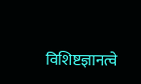विशिष्टज्ञानत्वे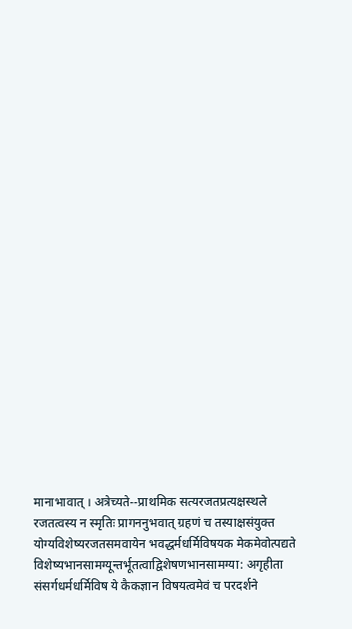मानाभावात् । अत्रेच्यते--प्राथमिक सत्यरजतप्रत्यक्षस्थले रजतत्वस्य न स्मृतिः प्रागननुभवात् ग्रहणं च तस्याक्षसंयुक्त योग्यविशेष्यरजतसमवायेन भवद्धर्मधर्मिविषयक मेकमेवोत्पद्यते विशेष्यभानसामग्यून्तर्भूतत्वाद्विशेषणभानसामग्या: अगृहीता संसर्गधर्मधर्मिविष ये कैकज्ञान विषयत्वमेवं च परदर्शने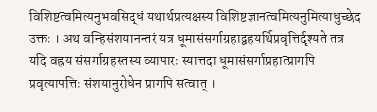विशिष्टत्वमित्यनुभवसिद्धं यथार्थप्रत्यक्षस्य विशिष्टज्ञानत्वमित्यनुमित्याधुच्छेद उक्तः । अथ वन्हिसंशयानन्तरं यत्र धूमासंसर्गाग्रहाद्वहयर्थिप्रवृत्तिर्दृश्यते तत्र यदि वह्रय संसर्गाग्रहस्तस्य व्यापारः स्यात्तदा धूमासंसर्गाप्रहात्प्रागपि प्रवृत्यापत्तिः संशयानुरोधेन प्रागपि सत्वात् ।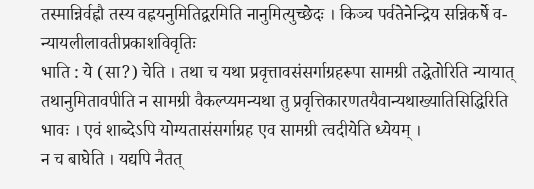तस्मान्निर्वह्नौ तस्य वह्नयनुमितिद्वरमिति नानुमित्युच्छेदः । किञ्च पर्वतेनेन्द्रिय सन्निकर्षे व-
न्यायलीलावतीप्रकाशविवृतिः
भाति : ये (सा?) चेति । तथा च यथा प्रवृत्तावसंसर्गाग्रहरूपा सामग्री तद्धेतोरिति न्यायात् तथानुमितावपीति न सामग्री वैकल्प्यमन्यथा तु प्रवृत्तिकारणतयैवान्यथाख्यातिसिद्धिरिति भावः । एवं शाब्देऽपि योग्यतासंसर्गाग्रह एव सामग्री त्वदीयेति ध्येयम् ।
न च बाघेति । यद्यपि नैतत्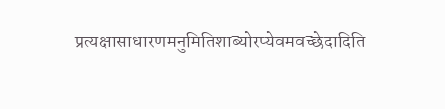प्रत्यक्षासाधारणमनुमितिशाब्योरप्येवमवच्छेदादिति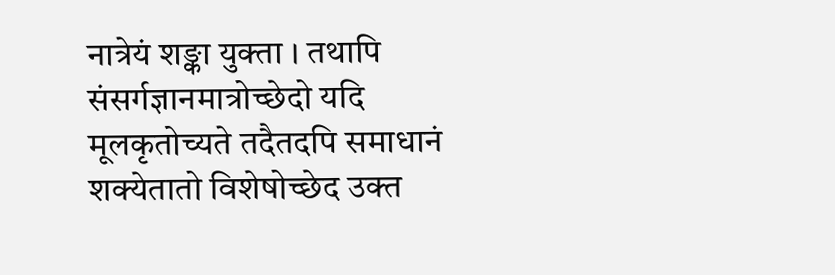नात्रेयं शङ्का युक्ता । तथापि संसर्गज्ञानमात्रोच्छेदो यदि मूलकृतोच्यते तदैतदपि समाधानं शक्येतातो विशेषोच्छेद उक्त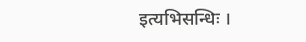इत्यभिसन्धिः ।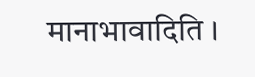मानाभावादिति ।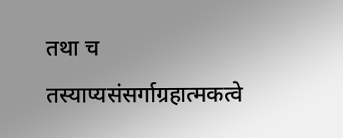तथा च तस्याप्यसंसर्गाग्रहात्मकत्वे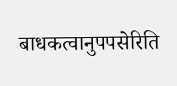बाधकत्वानुपपसेरिति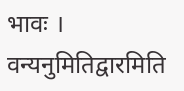भावः । वन्यनुमितिद्वारमिति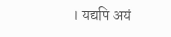। यद्यपि अयं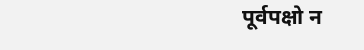पूर्वपक्षो न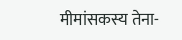मीमांसकस्य तेना-